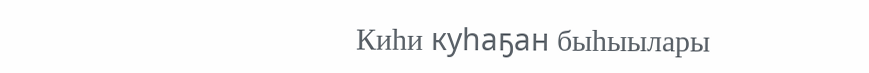Киһи куһаҕан быһыылары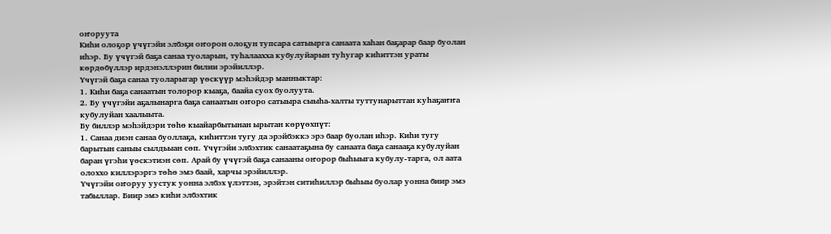оҥоруута
Киһи олоҕор үчүгэйи элбэҕи оҥорон олоҕун тупсара сатыырга санаата хаһан баҕарар баар буолан иһэр. Бу үчүгэй баҕа санаа туоларын, туһалаахха кубулуйарын туһугар киһиттэн ураты көрдөбүллэр ирдэнэллэрин билии эрэйиллэр.
Үчүгэй баҕа санаа туоларыгар үөскүүр мэһэйдэр манныктар:
1. Киһи баҕа санаатын толорор кыаҕа, баайа суох буолуута.
2. Бу үчүгэйи аҕалынарга баҕа санаатын оҥоро сатыыра сыыһа-халты туттунарыттан куһаҕаҥҥа кубулуйан хаалыыта.
Бу биллэр мэһэйдэри төһө кыайарбытынан ырытан көрүөхпүт:
1. Санаа диэн санаа буоллаҕа, киһиттэн тугу да эрэйбэккэ эрэ баар буолан иһэр. Киһи тугу барытын саныы сылдьыан сөп. Үчүгэйи элбэхтик санаатаҕына бу санаата баҕа санааҕа кубулуйан баран үгэһи үөскэтиэн сөп. Арай бу үчүгэй баҕа санааны оҥорор быһыыга кубулу-тарга, ол аата олоххо киллэрэргэ төһө эмэ баай, харчы эрэйиллэр.
Үчүгэйи оҥоруу уустук уонна элбэх үлэттэн, эрэйтэн ситиһиллэр быһыы буолар уонна биир эмэ табыллар. Биир эмэ киһи элбэхтик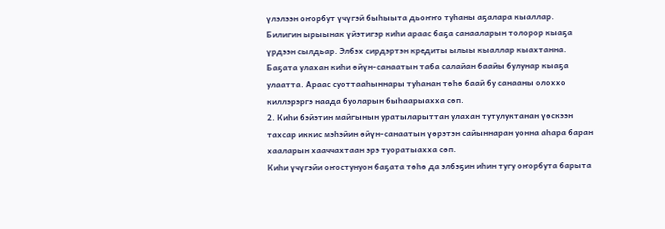үлэлээн оҥорбут үчүгэй быһыыта дьоҥҥо туһаны аҕалара кыаллар.
Билигин ырыынак үйэтигэр киһи араас баҕа санааларын толорор кыаҕа үрдээн сылдьар. Элбэх сирдэртэн кредиты ылыы кыаллар кыахтанна. Баҕата улахан киһи өйүн-санаатын таба салайан баайы булунар кыаҕа улаатта. Араас суоттааһыннары туһанан төһө баай бу санааны олоххо киллэрэргэ наада буоларын быһаарыахха сөп.
2. Киһи бэйэтин майгынын уратыларыттан улахан тутулуктанан үөскээн тахсар иккис мэһэйин өйүн-санаатын үөрэтэн сайыннаран уонна аһара баран хааларын хааччахтаан эрэ туоратыахха сөп.
Киһи үчүгэйи оҥостунуон баҕата төһө да элбэҕин иһин тугу оҥорбута барыта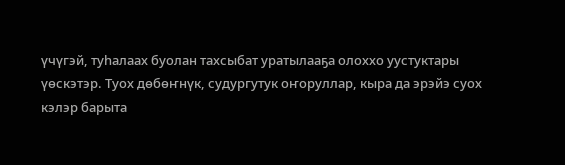үчүгэй, туһалаах буолан тахсыбат уратылааҕа олоххо уустуктары үөскэтэр. Туох дөбөҥнүк, судургутук оҥоруллар, кыра да эрэйэ суох кэлэр барыта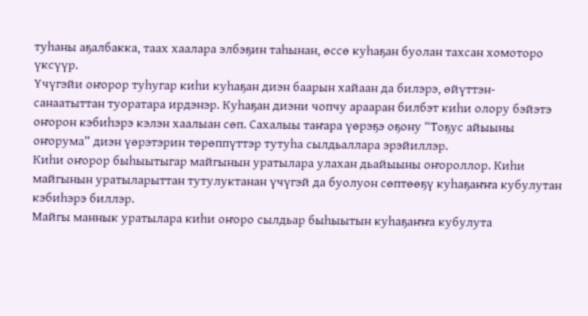туһаны аҕалбакка, таах хаалара элбэҕин таһынан, өссө куһаҕан буолан тахсан хомоторо үксүүр.
Үчүгэйи оҥорор туһугар киһи куһаҕан диэн баарын хайаан да билэрэ, өйүттэн-санаатыттан туоратара ирдэнэр. Куһаҕан диэни чопчу арааран билбэт киһи олору бэйэтэ оҥорон кэбиһэрэ кэлэн хаалыан сөп. Сахалыы таҥара үөрэҕэ оҕону “Тоҕус айыыны оҥорума” диэн үөрэтэрин төрөппүттэр тутуһа сылдьаллара эрэйиллэр.
Киһи оҥорор быһыытыгар майгынын уратылара улахан дьайыыны оҥороллор. Киһи майгынын уратыларыттан тутулуктанан үчүгэй да буолуон сөптөөҕү куһаҕаҥҥа кубулутан кэбиһэрэ биллэр.
Майгы маннык уратылара киһи оҥоро сылдьар быһыытын куһаҕаҥҥа кубулута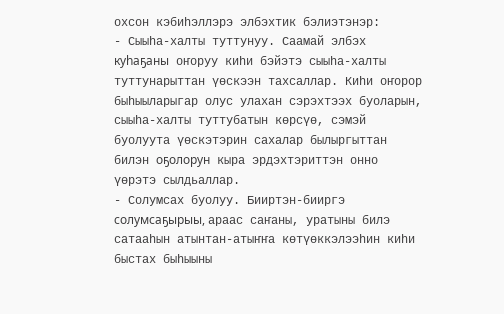охсон кэбиһэллэрэ элбэхтик бэлиэтэнэр:
- Сыыһа-халты туттунуу. Саамай элбэх куһаҕаны оҥоруу киһи бэйэтэ сыыһа-халты туттунарыттан үөскээн тахсаллар. Киһи оҥорор быһыыларыгар олус улахан сэрэхтээх буоларын, сыыһа-халты туттубатын көрсүө, сэмэй буолуута үөскэтэрин сахалар былыргыттан билэн оҕолорун кыра эрдэхтэриттэн онно үөрэтэ сылдьаллар.
- Солумсах буолуу. Бииртэн-бииргэ солумсаҕырыы, араас саҥаны, уратыны билэ сатааһын атынтан-атыҥҥа көтүөккэлээһин киһи быстах быһыыны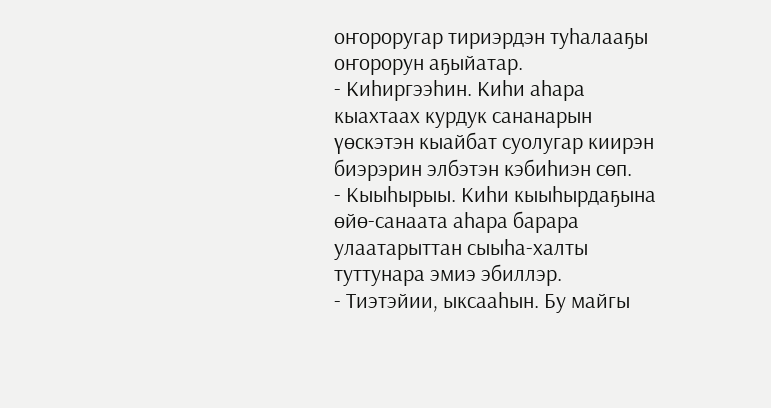оҥороругар тириэрдэн туһалааҕы оҥорорун аҕыйатар.
- Киһиргээһин. Киһи аһара кыахтаах курдук сананарын үөскэтэн кыайбат суолугар киирэн биэрэрин элбэтэн кэбиһиэн сөп.
- Кыыһырыы. Киһи кыыһырдаҕына өйө-санаата аһара барара улаатарыттан сыыһа-халты туттунара эмиэ эбиллэр.
- Тиэтэйии, ыксааһын. Бу майгы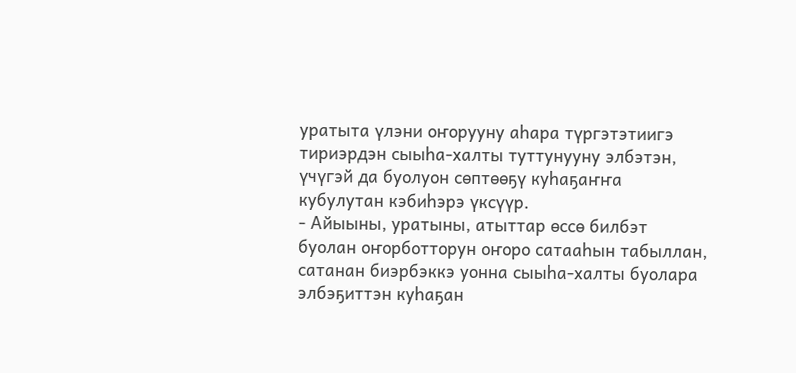уратыта үлэни оҥорууну аһара түргэтэтиигэ тириэрдэн сыыһа-халты туттунууну элбэтэн, үчүгэй да буолуон сөптөөҕү куһаҕаҥҥа кубулутан кэбиһэрэ үксүүр.
- Айыыны, уратыны, атыттар өссө билбэт буолан оҥорботторун оҥоро сатааһын табыллан, сатанан биэрбэккэ уонна сыыһа-халты буолара элбэҕиттэн куһаҕан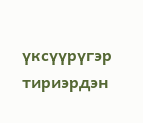үксүүрүгэр тириэрдэн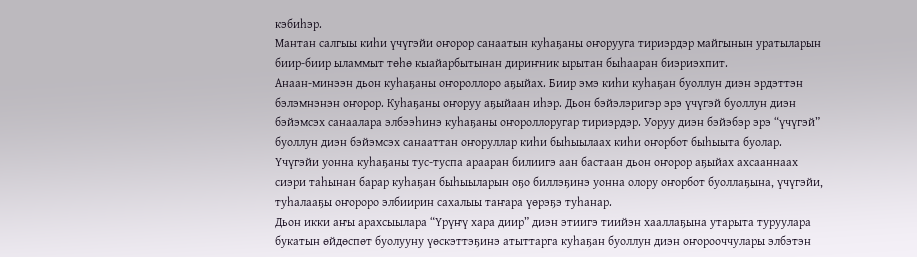кэбиһэр.
Мантан салгыы киһи үчүгэйи оҥорор санаатын куһаҕаны оҥорууга тириэрдэр майгынын уратыларын биир-биир ыламмыт төһө кыайарбытынан дириҥник ырытан быһааран биэриэхпит.
Анаан-минээн дьон куһаҕаны оҥороллоро аҕыйах. Биир эмэ киһи куһаҕан буоллун диэн эрдэттэн бэлэмнэнэн оҥорор. Куһаҕаны оҥоруу аҕыйаан иһэр. Дьон бэйэлэригэр эрэ үчүгэй буоллун диэн бэйэмсэх санаалара элбээһинэ куһаҕаны оҥороллоругар тириэрдэр. Уоруу диэн бэйэбэр эрэ “үчүгэй” буоллун диэн бэйэмсэх санааттан оҥоруллар киһи быһыылаах киһи оҥорбот быһыыта буолар.
Үчүгэйи уонна куһаҕаны тус-туспа арааран билиигэ аан бастаан дьон оҥорор аҕыйах ахсааннаах сиэри таһынан барар куһаҕан быһыыларын оҕо биллэҕинэ уонна олору оҥорбот буоллаҕына, үчүгэйи, туһалааҕы оҥороро элбиирин сахалыы таҥара үөрэҕэ туһанар.
Дьон икки аҥы арахсыылара “Үрүҥү хара диир” диэн этиигэ тиийэн хааллаҕына утарыта туруулара букатын өйдөспөт буолууну үөскэттэҕинэ атыттарга куһаҕан буоллун диэн оҥорооччулары элбэтэн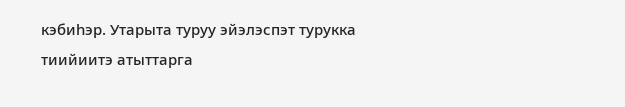кэбиһэр. Утарыта туруу эйэлэспэт турукка тиийиитэ атыттарга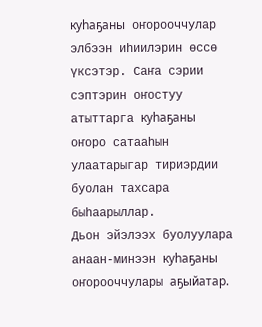куһаҕаны оҥорооччулар элбээн иһиилэрин өссө үксэтэр. Саҥа сэрии сэптэрин оҥостуу атыттарга куһаҕаны оҥоро сатааһын улаатарыгар тириэрдии буолан тахсара быһаарыллар.
Дьон эйэлээх буолуулара анаан-минээн куһаҕаны оҥорооччулары аҕыйатар.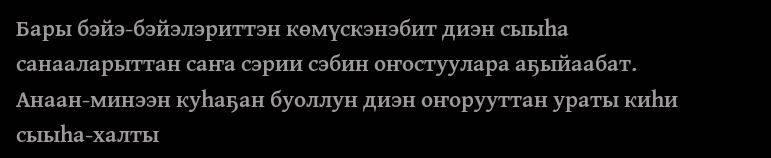Бары бэйэ-бэйэлэриттэн көмүскэнэбит диэн сыыһа санааларыттан саҥа сэрии сэбин оҥостуулара аҕыйаабат.
Анаан-минээн куһаҕан буоллун диэн оҥорууттан ураты киһи сыыһа-халты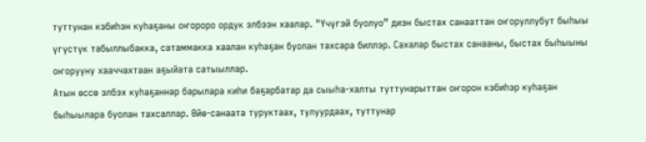туттунан кэбиһэн куһаҕаны оҥороро ордук элбээн хаалар. "Үчүгэй буолуо” диэн быстах санааттан оҥоруллубут быһыы үгүстүк табыллыбакка, сатаммакка хаалан куһаҕан буолан тахсара биллэр. Сахалар быстах санааны, быстах быһыыны оҥорууну хааччахтаан аҕыйата сатыыллар.
Атын өссө элбэх куһаҕаннар барылара киһи баҕарбатар да сыыһа-халты туттунарыттан оҥорон кэбиһэр куһаҕан быһыылара буолан тахсаллар. Өйө-санаата туруктаах, тулуурдаах, туттунар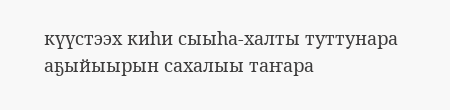күүстээх киһи сыыһа-халты туттунара аҕыйыырын сахалыы таҥара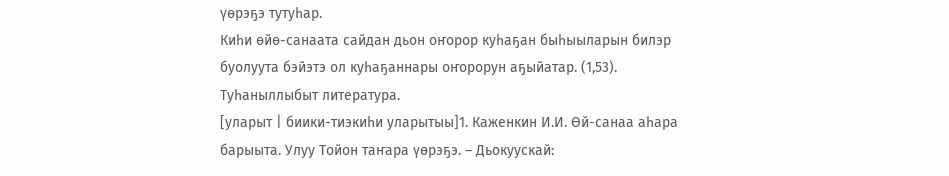үөрэҕэ тутуһар.
Киһи өйө-санаата сайдан дьон оҥорор куһаҕан быһыыларын билэр буолуута бэйэтэ ол куһаҕаннары оҥорорун аҕыйатар. (1,53).
Туһаныллыбыт литература.
[уларыт | биики-тиэкиһи уларытыы]1. Каженкин И.И. Өй-санаа аһара барыыта. Улуу Тойон таҥара үөрэҕэ. – Дьокуускай: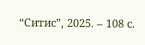“Ситис”, 2025. – 108 с.